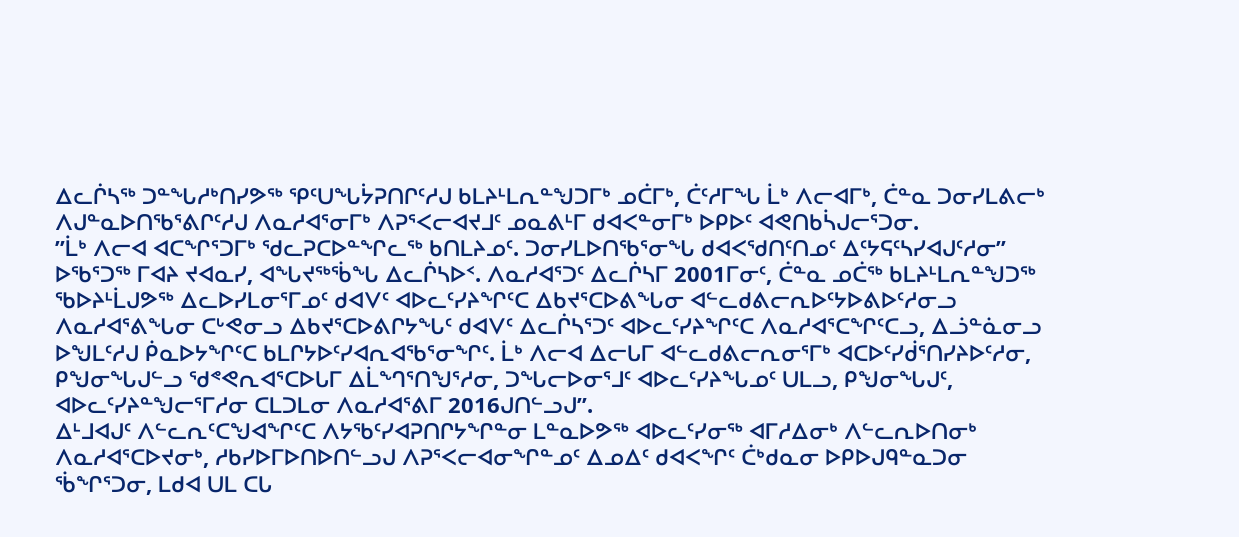ᐃᓚᒌᓴᖅ ᑐᓐᖓᓱᒃᑎᓯᕗᖅ ᕿᑦᑌᖓᔮᕈᑎᒋᑦᓱᒍ ᑲᒪᔨᒻᒪᕆᓐᖑᑐᒥᒃ ᓄᑖᒥᒃ, ᑖᑦᓱᒥᖓ ᒫᒃ ᐱᓕᐊᒥᒃ, ᑖᓐᓇ ᑐᓂᓯᒪᕕᓕᒃ ᐱᒍᓐᓇᐅᑎᖃᕐᕕᒋᑦᓱᒍ ᐱᓇᓱᐊᕐᓂᒥᒃ ᐱᕈᕐᐸᓕᐊᔪᒧᑦ ᓄᓇᕕᒻᒥ ᑯᐊᐸᓐᓂᒥᒃ ᐅᑭᐅᑦ ᐊᕙᑎᑲᓵᒍᓕᕐᑐᓂ.
”ᒫᒃ ᐱᓕᐊ ᐊᑕᖏᕐᑐᒥᒃ ᖁᓚᕈᑕᐅᓐᖏᓚᖅ ᑲᑎᒪᔨᓄᑦ. ᑐᓂᓯᒪᐅᑎᖃᕐᓂᖓ ᑯᐊᐸᖁᑎᑦᑎᓄᑦ ᐃᑦᔭᕋᑦᓴᓯᐊᒍᑦᓱᓂ” ᐅᖃᕐᑐᖅ ᒥᐊᔨ ᔪᐊᓇᓯ, ᐊᖓᔪᖅᖄᖓ ᐃᓚᒌᓴᐅᑉ. ᐱᓇᓱᐊᕐᑐᑦ ᐃᓚᒌᓴᒥ 2001ᒥᓂᑦ, ᑖᓐᓇ ᓄᑖᖅ ᑲᒪᔨᒻᒪᕆᓐᖑᑐᖅ ᖃᐅᔨᒻᒫᒍᕗᖅ ᐃᓚᐅᓯᒪᓂᕐᒥᓄᑦ ᑯᐊᐯᑦ ᐊᐅᓚᑦᓯᔨᖏᑦᑕ ᐃᑲᔪᕐᑕᐅᕕᖓᓂ ᐊᓪᓚᑯᕕᓕᕆᐅᑦᔭᐅᕕᐅᑦᓱᓂᓗ ᐱᓇᓱᐊᕐᕕᖓᓂ ᑕᒡᕙᓂᓗ ᐃᑲᔪᕐᑕᐅᕕᒋᔭᖓᑦ ᑯᐊᐯᑦ ᐃᓚᒌᓴᕐᑐᑦ ᐊᐅᓚᑦᓯᔨᖏᑦᑕ ᐱᓇᓱᐊᕐᑕᖏᑦᑕᓗ, ᐃᓘᓐᓈᓂᓗ ᐅᖑᒪᑦᓱᒍ ᑮᓇᐅᔭᖏᑦᑕ ᑲᒪᒋᔭᐅᑦᓯᐊᕆᐊᖃᕐᓂᖏᑦ. ᒫᒃ ᐱᓕᐊ ᐃᓕᒐᒥ ᐊᓪᓚᑯᕕᓕᕆᓂᕐᒥᒃ ᐊᑕᐅᑦᓯᑰᕐᑎᓯᔨᐅᑦᓱᓂ, ᑭᖑᓂᖓᒍᓪᓗ ᖁᕝᕙᕆᐊᕐᑕᐅᒐᒥ ᐃᒫᙰᕐᑎᖑᕐᓱᓂ, ᑐᖓᓕᐅᓂᕐᒧᑦ ᐊᐅᓚᑦᓯᔨᖓᓄᑦ ᑌᒪᓗ, ᑭᖑᓂᖓᒍᑦ, ᐊᐅᓚᑦᓯᔨᓐᖑᓕᕐᒥᓱᓂ ᑕᒪᑐᒪᓂ ᐱᓇᓱᐊᕐᕕᒥ 2016ᒍᑎᓪᓗᒍ”.
ᐃᒻᒧᐊᒍᑦ ᐱᓪᓚᕆᑦᑕᖑᐊᖏᑦᑕ ᐱᔭᖃᑦᓯᐊᕈᑎᒋᔭᖏᓐᓂ ᒪᓐᓇᐅᕗᖅ ᐊᐅᓚᑦᓯᓂᖅ ᐊᒥᓱᐃᓂᒃ ᐱᓪᓚᕆᐅᑎᓂᒃ ᐱᓇᓱᐊᕐᑕᐅᔪᓂᒃ, ᓱᑲᓯᐅᒥᐅᑎᐅᑎᓪᓗᒍ ᐱᕈᕐᐸᓕᐊᓂᖏᓐᓄᑦ ᐃᓄᐃᑦ ᑯᐊᐸᖏᑦ ᑖᒃᑯᓇᓂ ᐅᑭᐅᒍᑫᓐᓇᑐᓂ ᖄᖏᕐᑐᓂ, ᒪᑯᐊ ᑌᒪ ᑕᒐ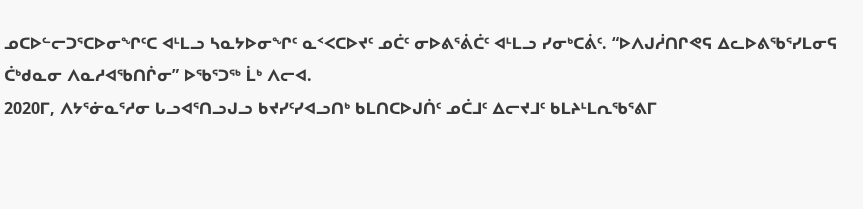ᓄᑕᐅᓪᓕᑐᕐᑕᐅᓂᖏᑦᑕ ᐊᒻᒪᓗ ᓴᓇᔭᐅᓂᖏᑦ ᓇᑉᐸᑕᐅᔪᑦ ᓄᑖᑦ ᓂᐅᕕᕐᕖᑖᑦ ᐊᒻᒪᓗ ᓯᓂᒃᑕᕖᑦ. “ᐅᐱᒍᓲᑎᒋᕙᕋ ᐃᓚᐅᕕᖃᕐᓯᒪᓂᕋ ᑖᒃᑯᓇᓂ ᐱᓇᓱᐊᖃᑎᒌᓂ” ᐅᖃᕐᑐᖅ ᒫᒃ ᐱᓕᐊ.
2020ᒥ, ᐱᔭᕐᓃᓇᕐᓱᓂ ᒐᓗᐊᕐᑎᓗᒍᓗ ᑲᔪᓯᑦᓯᐊᓗᑎᒃ ᑲᒪᑎᑕᐅᒍᑏᑦ ᓄᑖᒧᑦ ᐃᓕᔪᒧᑦ ᑲᒪᔨᒻᒪᕆᖃᕐᕕᒥ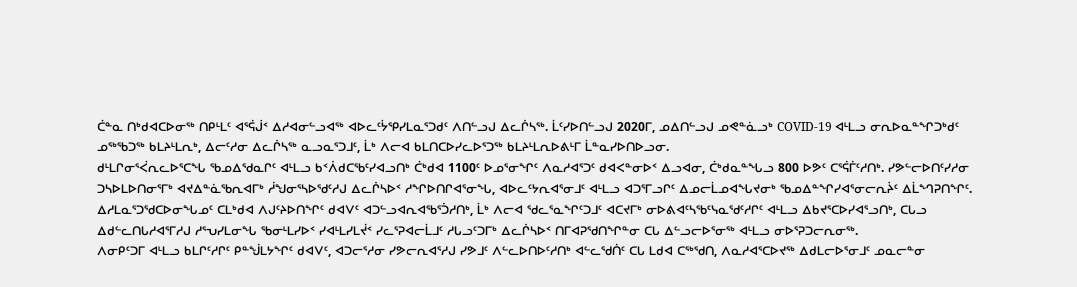ᑖᓐᓇ ᑎᒃᑯᐊᑕᐅᓂᖅ ᑎᑭᒻᒪᑦ ᐊᕐᕌᒎᑉ ᐃᓱᐊᓂᓪᓗᐊᖅ ᐊᐅᓚᑦᔮᕿᓯᒪᓇᕐᑐᑯᑦ ᐱᑎᓪᓗᒍ ᐃᓚᒌᓴᖅ. ᒫᑦᓯᐅᑎᓪᓗᒍ 2020ᒥ, ᓄᐃᑎᓪᓗᒍ ᓄᕙᓐᓈᓗᒃ COVID-19 ᐊᒻᒪᓗ ᓂᕆᐅᓇᓐᖏᑐᒃᑯᑦ ᓄᖅᖃᑐᖅ ᑲᒪᔨᒻᒪᕆᒃ, ᐃᓕᑦᓱᓂ ᐃᓚᒌᓴᖅ ᓇᓗᓇᕐᑐᒧᑦ, ᒫᒃ ᐱᓕᐊ ᑲᒪᑎᑕᐅᓯᓚᐅᕐᑐᖅ ᑲᒪᔨᒻᒪᕆᐅᕕᒻᒥ ᒫᓐᓇᓯᐅᑎᐅᓗᓂ.
ᑯᒻᒪᒋᓂᕐᐹᕆᓚᐅᕐᑕᖓ ᖃᓄᐃᖁᓇᒋᑦ ᐊᒻᒪᓗ ᑲᑉᐲᑯᑕᖃᑦᓯᐊᓗᑎᒃ ᑖᒃᑯᐊ 1100ᑦ ᐅᓄᕐᓂᖏᑦ ᐱᓇᓱᐊᕐᑐᑦ ᑯᐊᐸᓐᓂᐅᑉ ᐃᓗᐊᓂ, ᑖᒃᑯᓇᓐᖓᓗ 800 ᐅᕗᑦ ᑕᕐᕌᒦᑦᓱᑎᒃ. ᓯᕗᓪᓕᐅᑎᑦᓯᓱᓂ ᑐᓴᐅᒪᐅᑎᓂᕐᒥᒃ ᐊᔪᐃᓐᓈᖃᕆᐊᒥᒃ ᓲᖑᓂᕐᓴᐅᖁᑦᓱᒍ ᐃᓚᒌᓴᐅᑉ ᓱᖏᐅᑎᒋᐊᕐᓂᖓ, ᐊᐅᓚᑦᔭᕆᐊᕐᓂᒧᑦ ᐊᒻᒪᓗ ᐊᑐᕐᒥᓗᒋᑦ ᐃᓄᓕᒫᓄᐊᖓᔪᓂᒃ ᖃᓄᐃᓐᖏᓯᐊᕐᓂᓕᕆᔩᑦ ᐃᒫᙰᕈᑎᖏᑦ. ᐃᓱᒪᓇᕐᑐᖁᑕᐅᓂᖓᓄᑦ ᑕᒪᒃᑯᐊ ᐱᒍᑦᔨᐅᑎᖏᑦ ᑯᐊᐯᑦ ᐊᑐᓪᓗᐊᕆᐊᖃᕐᑑᓱᑎᒃ, ᒫᒃ ᐱᓕᐊ ᖁᓚᕐᓇᖏᑦᑐᒧᑦ ᐊᑕᔪᒥᒃ ᓂᐅᕕᐊᑦᓴᖃᑦᓭᓇᖁᑦᓱᒋᑦ ᐊᒻᒪᓗ ᐃᑲᔪᕐᑕᐅᓯᐊᕐᓗᑎᒃ, ᑕᒐᓗ ᐃᑯᓪᓚᑎᒐᓱᐊᕐᒥᓱᒍ ᓱᕐᕃᓯᒪᓂᖓ ᖃᓂᒻᒪᓯᐅᑉ ᓯᐊᒻᒪᓯᒪᔫᑉ ᓯᓚᕐᕈᐊᓕᒫᒧᑦ ᓱᒐᓗᑦᑐᒥᒃ ᐃᓚᒌᓴᐅᑉ ᑎᒥᐊᕈᖁᑎᖏᓐᓂ ᑕᒐ ᐃᓪᓗᓕᐅᕐᓂᖅ ᐊᒻᒪᓗ ᓂᐅᕐᕈᑐᓕᕆᓂᖅ.
ᐱᓂᑭᑦᑐᒥ ᐊᒻᒪᓗ ᑲᒪᒋᑦᓱᒋᑦ ᑭᓐᖒᒪᔭᖏᑦ ᑯᐊᐯᑦ, ᐊᑐᓕᕐᓱᓂ ᓯᕗᓕᕆᐊᕐᓱᒍ ᓯᕗᒧᑦ ᐱᓪᓚᐅᑎᐅᑦᓱᑎᒃ ᐊᓪᓚᖁᑏᑦ ᑕᒐ ᒪᑯᐊ ᑕᖅᖁᑎ, ᐱᓇᓱᐊᕐᑕᐅᔪᖅ ᐃᑯᒪᓕᐅᕐᓂᒧᑦ ᓄᓇᓕᓐᓂ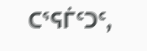ᑕᕐᕋᒦᑦᑐᑦ,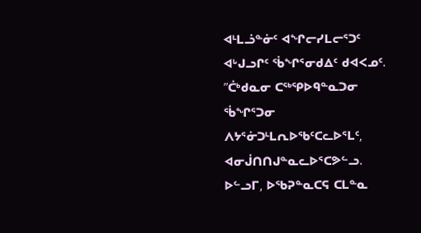ᐊᒻᒪᓘᓐᓃᑦ ᐊᖏᓕᓯᒪᓕᕐᑐᑦ ᐊᒡᒍᓗᒋᑦ ᖄᖏᕐᓂᑯᐃᑦ ᑯᐊᐸᓄᑦ.
”ᑖᒃᑯᓇᓂ ᑕᖅᕿᐅᑫᓐᓇᑐᓂ ᖄᖏᕐᑐᓂ ᐱᔭᕐᓃᑐᒻᒪᕆᐅᖃᑦᑕᓚᐅᕐᒪᑦ, ᐊᓂᒎᑎᑎᒍᓐᓇᓚᐅᕐᑕᕗᓪᓗ. ᐅᓪᓗᒥ, ᐅᖃᕈᓐᓇᑕᕋ ᑕᒪᓐᓇ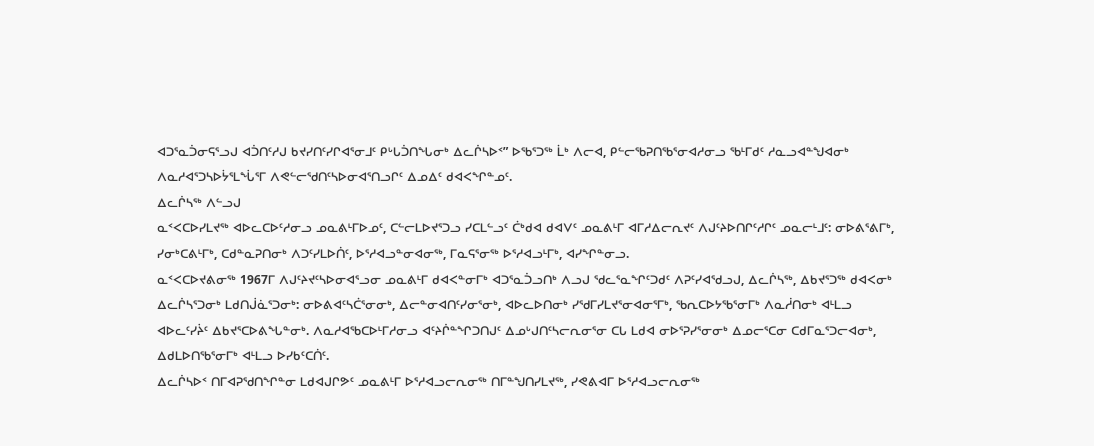ᐊᑐᕐᓇᑑᓂᕋᕐᓗᒍ ᐊᑑᑎᑦᓱᒍ ᑲᔪᓯᑎᑦᓯᒋᐊᕐᓂᒧᑦ ᑭᒡᒐᑑᑎᖓᓂᒃ ᐃᓚᒌᓴᐅᑉ” ᐅᖃᕐᑐᖅ ᒫᒃ ᐱᓕᐊ, ᑭᓪᓕᖃᕈᑎᖃᕐᓂᐊᓱᓂᓗ ᖃᒻᒥᑯᑦ ᓱᓇᓗᐊᓐᖑᐊᓂᒃ ᐱᓇᓱᐊᕐᑐᓴᐅᔮᕐᒪᖔᕐᒥ ᐱᕙᓪᓕᖁᑎᑦᓴᐅᓂᐊᕐᑎᓗᒋᑦ ᐃᓄᐃᑦ ᑯᐊᐸᖏᓐᓄᑦ.
ᐃᓚᒌᓴᖅ ᐱᓪᓗᒍ
ᓇᑉᐸᑕᐅᓯᒪᔪᖅ ᐊᐅᓚᑕᐅᑦᓱᓂᓗ ᓄᓇᕕᒻᒥᐅᓄᑦ, ᑕᓪᓕᒪᐅᔪᕐᑐᓗ ᓯᑕᒪᓪᓗᑦ ᑖᒃᑯᐊ ᑯᐊᐯᑦ ᓄᓇᕕᒻᒥ ᐊᒥᓱᐃᓕᕆᔪᑦ ᐱᒍᑦᔨᐅᑎᒋᑦᓱᒋᑦ ᓄᓇᓕᒻᒧᑦ: ᓂᐅᕕᕐᕕᒥᒃ, ᓯᓂᒃᑕᕕᒻᒥᒃ, ᑕᑯᓐᓇᕈᑎᓂᒃ ᐱᑐᑦᓯᒪᐅᑏᑦ, ᐅᕐᓱᐊᓗᓐᓂᐊᓂᖅ, ᒥᓇᕋᕐᓂᖅ ᐅᕐᓱᐊᓗᒻᒥᒃ, ᐊᓯᖏᓐᓂᓗ.
ᓇᑉᐸᑕᐅᔪᕕᓂᖅ 1967ᒥ ᐱᒍᑦᔨᔪᑦᓴᐅᓂᐊᕐᓗᓂ ᓄᓇᕕᒻᒥ ᑯᐊᐸᓐᓂᒥᒃ ᐊᑐᕐᓇᑑᓗᑎᒃ ᐱᓗᒍ ᖁᓚᕐᓇᖏᑦᑐᑯᑦ ᐱᕈᑦᓯᐊᖁᓗᒍ, ᐃᓚᒌᓴᖅ, ᐃᑲᔪᕐᑐᖅ ᑯᐊᐸᓂᒃ ᐃᓚᒌᓴᕐᑐᓂᒃ ᒪᑯᑎᒎᓈᕐᑐᓂᒃ: ᓂᐅᕕᐊᑦᓴᑖᕐᓂᓂᒃ, ᐃᓕᓐᓂᐊᑎᑦᓯᓂᕐᓂᒃ, ᐊᐅᓚᐅᑎᓂᒃ ᓯᖁᒥᓯᒪᔪᕐᓂᐊᓂᕐᒥᒃ, ᖃᕆᑕᐅᔭᖃᕐᓂᒥᒃ ᐱᓇᓲᑎᓂᒃ ᐊᒻᒪᓗ ᐊᐅᓚᑦᓯᔩᑦ ᐃᑲᔪᕐᑕᐅᕕᖓᓐᓂᒃ. ᐱᓇᓱᐊᖃᑕᐅᒻᒥᓱᓂᓗ ᐊᑦᔨᒌᓐᖏᑐᑎᒍᑦ ᐃᓄᒡᒍᑎᑦᓴᓕᕆᓂᕐᓂ ᑕᒐ ᒪᑯᐊ ᓂᐅᕐᕈᓯᕐᓂᓂᒃ ᐃᓄᓕᕐᑕᓂ ᑕᑯᒥᓇᕐᑐᓕᐊᓂᒃ, ᐃᑯᒪᐅᑎᖃᕐᓂᒥᒃ ᐊᒻᒪᓗ ᐅᓯᑲᑦᑕᑏᑦ.
ᐃᓚᒌᓴᐅᑉ ᑎᒥᐊᕈᖁᑎᖏᓐᓂ ᒪᑯᐊᒍᒋᕗᑦ ᓄᓇᕕᒻᒥ ᐅᕐᓱᐊᓗᓕᕆᓂᖅ ᑎᒥᓐᖑᑎᓯᒪᔪᖅ, ᓯᕙᕕᐊᒥ ᐅᕐᓱᐊᓗᓕᕆᓂᖅ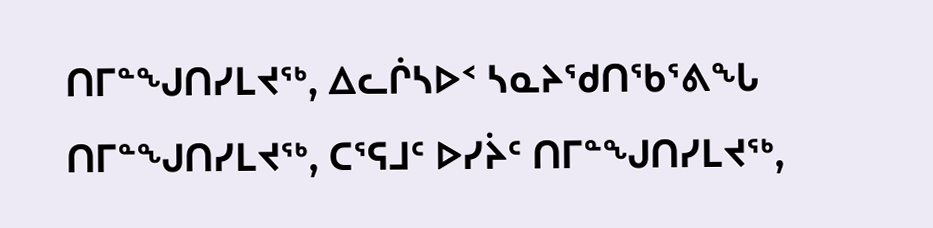ᑎᒥᓐᖑᑎᓯᒪᔪᖅ, ᐃᓚᒌᓴᐅᑉ ᓴᓇᔨᖁᑎᖃᕐᕕᖓ ᑎᒥᓐᖑᑎᓯᒪᔪᖅ, ᑕᕐᕋᒧᑦ ᐅᓯᔩᑦ ᑎᒥᓐᖑᑎᓯᒪᔪᖅ,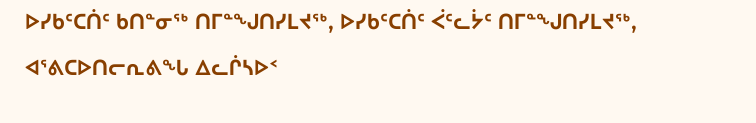ᐅᓯᑲᑦᑕᑏᑦ ᑲᑎᓐᓂᖅ ᑎᒥᓐᖑᑎᓯᒪᔪᖅ, ᐅᓯᑲᑦᑕᑏᑦ ᐹᑦᓚᔮᑦ ᑎᒥᓐᖑᑎᓯᒪᔪᖅ, ᐊᕐᕕᑕᐅᑎᓕᕆᕕᖓ ᐃᓚᒌᓴᐅᑉ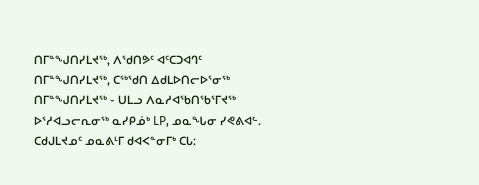ᑎᒥᓐᖑᑎᓯᒪᔪᖅ, ᐱᖁᑎᕗᑦ ᐊᑦᑕᑐᐊᒉᑦ ᑎᒥᓐᖑᑎᓯᒪᔪᖅ, ᑕᖅᖁᑎ ᐃᑯᒪᐅᑎᓕᐅᕐᓂᖅ ᑎᒥᓐᖑᑎᓯᒪᔪᖅ - ᑌᒪᓗ ᐱᓇᓱᐊᖃᑎᖃᕐᒥᔪᖅ ᐅᕐᓱᐊᓗᓕᕆᓂᖅ ᓇᓯᑭᓅᒃ LP, ᓄᓇᖓᓂ ᓯᕙᕕᐊᓪ.
ᑕᑯᒍᒪᔪᓄᑦ ᓄᓇᕕᒻᒥ ᑯᐊᐸᓐᓂᒥᒃ ᑕᒐ: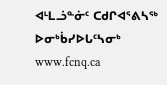ᐊᒻᒪᓘᓐᓃᑦ ᑕᑯᒋᐊᕐᕕᓴᖅ ᐅᓂᒃᑳᓯᐅᒐᑦᓴᓂᒃ www.fcnq.ca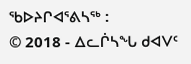ᖃᐅᔨᒋᐊᕐᕕᓴᖅ :
© 2018 - ᐃᓚᒌᓴᖓ ᑯᐊᐯᑦ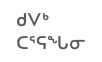ᑯᐯᒃ ᑕᕐᕋᖓᓂ